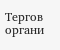Тергов органи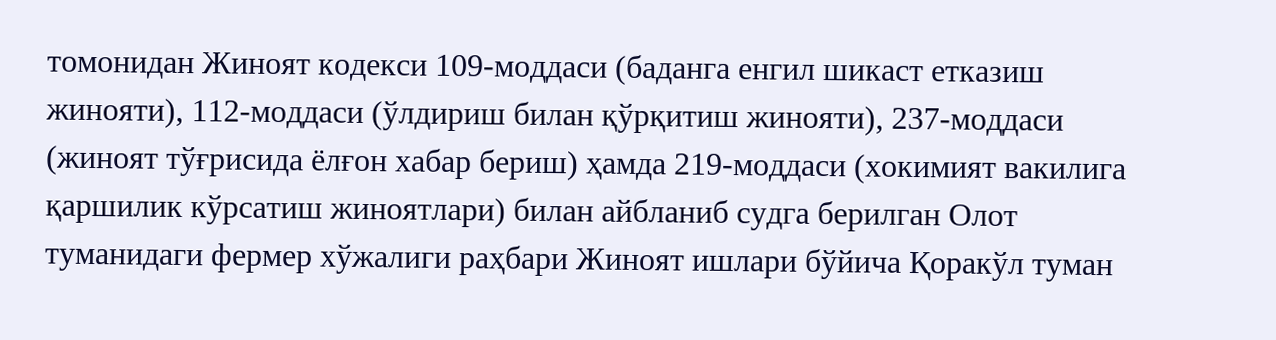томонидан Жиноят кодекси 109-моддаси (баданга енгил шикаст етказиш жинояти), 112-моддаси (ўлдириш билан қўрқитиш жинояти), 237-моддаси (жиноят тўғрисида ёлғон хабар бериш) ҳамда 219-моддаси (хокимият вакилига қаршилик кўрсатиш жиноятлари) билан айбланиб судга берилган Олот туманидаги фермер хўжалиги раҳбари Жиноят ишлари бўйича Қоракўл туман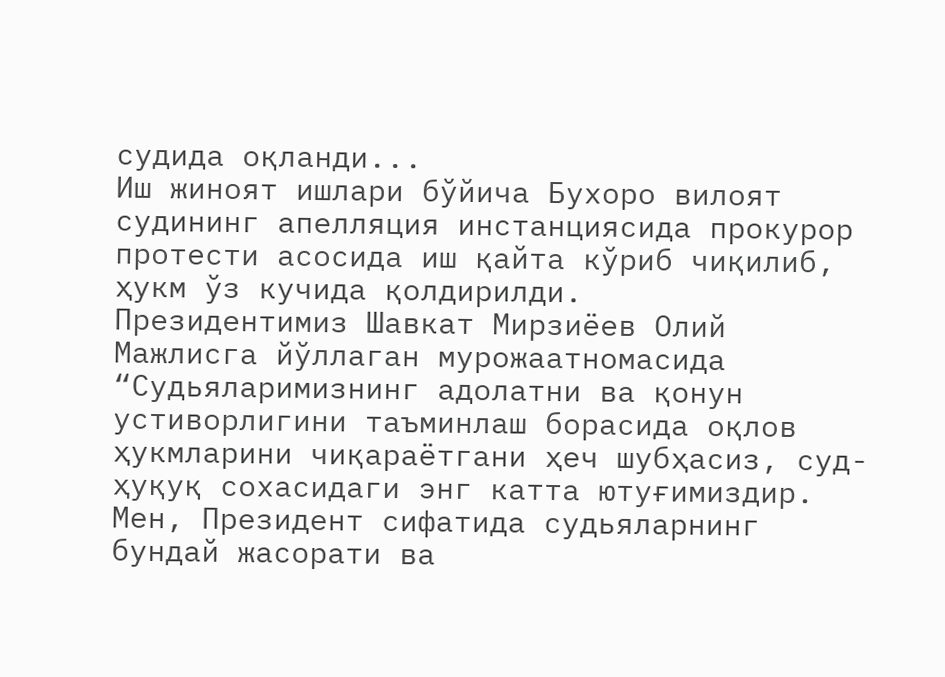судида оқланди...
Иш жиноят ишлари бўйича Бухоро вилоят судининг апелляция инстанциясида прокурор протести асосида иш қайта кўриб чиқилиб, ҳукм ўз кучида қолдирилди.
Президентимиз Шавкат Мирзиёев Олий Мажлисга йўллаган мурожаатномасида “Судьяларимизнинг адолатни ва қонун устиворлигини таъминлаш борасида оқлов ҳукмларини чиқараётгани ҳеч шубҳасиз, суд-ҳуқуқ сохасидаги энг катта ютуғимиздир. Мен, Президент сифатида судьяларнинг бундай жасорати ва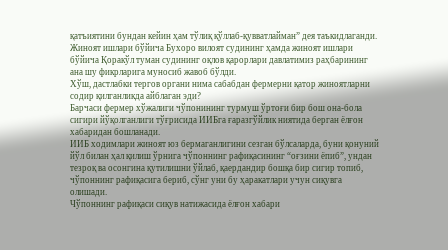қатъиятини бундан кейин ҳам тўлиқ қўллаб-қувватлайман” дея таъкидлаганди.
Жиноят ишлари бўйича Бухоро вилоят судининг ҳамда жиноят ишлари бўйича Қоракўл туман судининг оқлов қарорлари давлатимиз раҳбарининг ана шу фикрларига муносиб жавоб бўлди.
Хўш, дастлабки тергов органи нима сабабдан фермерни қатор жиноятларни содир қилганликда айблаган эди?
Барчаси фермер хўжалиги чўпонининг турмуш ўртоғи бир бош она-бола сигири йўқолганлиги тўғрисида ИИБга ғаразгўйлик ниятида берган ёлғон хабаридан бошланади.
ИИБ ходимлари жиноят юз бермаганлигини сезган бўлсаларда, буни қонуний йўл билан ҳал қилиш ўрнига чўпоннинг рафиқасининг “оғзини ёпиб”, ундан тезроқ ва осонгина қутилишни ўйлаб, қаердандир бошқа бир сигир топиб, чўпоннинг рафиқасига бериб, сўнг уни бу ҳаракатлари учун сиқувга олишади.
Чўпоннинг рафиқаси сиқув натижасида ёлғон хабари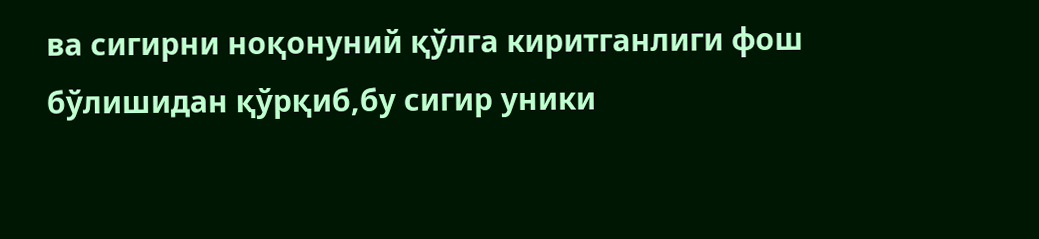ва сигирни ноқонуний қўлга киритганлиги фош бўлишидан қўрқиб,бу сигир уники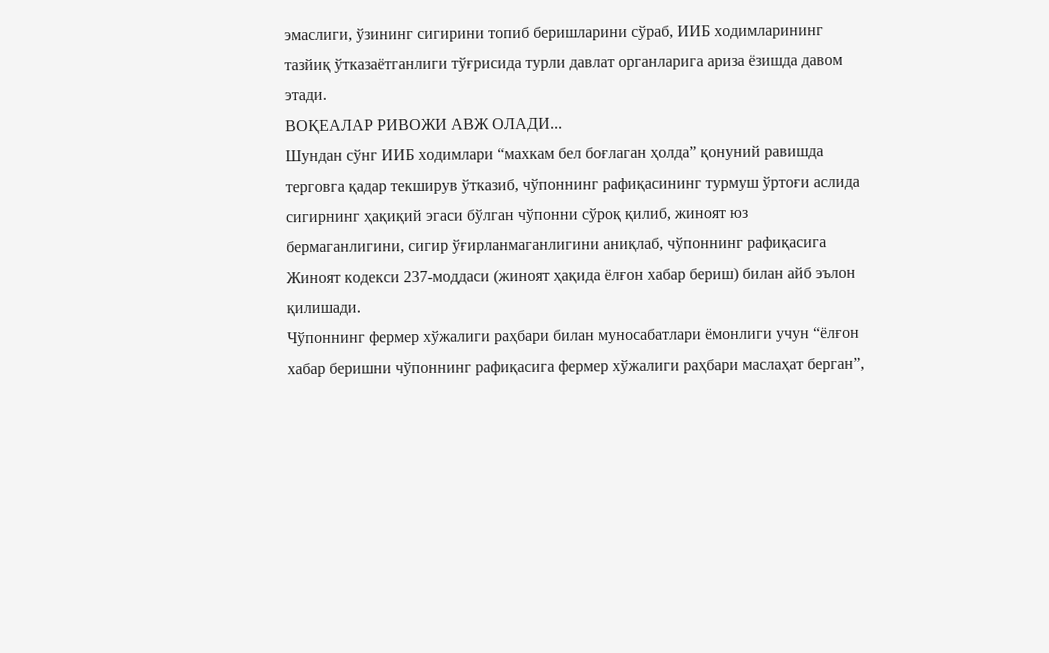эмаслиги, ўзининг сигирини топиб беришларини сўраб, ИИБ ходимларининг тазйиқ ўтказаётганлиги тўғрисида турли давлат органларига ариза ёзишда давом этади.
ВОҚЕАЛАР РИВОЖИ АВЖ ОЛАДИ...
Шундан сўнг ИИБ ходимлари “махкам бел боғлаган ҳолда” қонуний равишда терговга қадар текширув ўтказиб, чўпоннинг рафиқасининг турмуш ўртоғи аслида сигирнинг ҳақиқий эгаси бўлган чўпонни сўроқ қилиб, жиноят юз бермаганлигини, сигир ўғирланмаганлигини аниқлаб, чўпоннинг рафиқасига Жиноят кодекси 237-моддаси (жиноят ҳақида ёлғон хабар бериш) билан айб эълон қилишади.
Чўпоннинг фермер хўжалиги раҳбари билан муносабатлари ёмонлиги учун “ёлғон хабар беришни чўпоннинг рафиқасига фермер хўжалиги раҳбари маслаҳат берган”,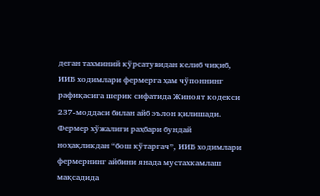деган тахминий кўрсатувидан келиб чиқиб, ИИБ ходимлари фермерга ҳам чўпоннинг рафиқасига шерик сифатида Жиноят кодекси 237-моддаси билан айб эълон қилишади.
Фермер хўжалиги раҳбари бундай ноҳақликдан “бош кўтаргач”, ИИБ ходимлари фермернинг айбини янада мустахкамлаш мақсадида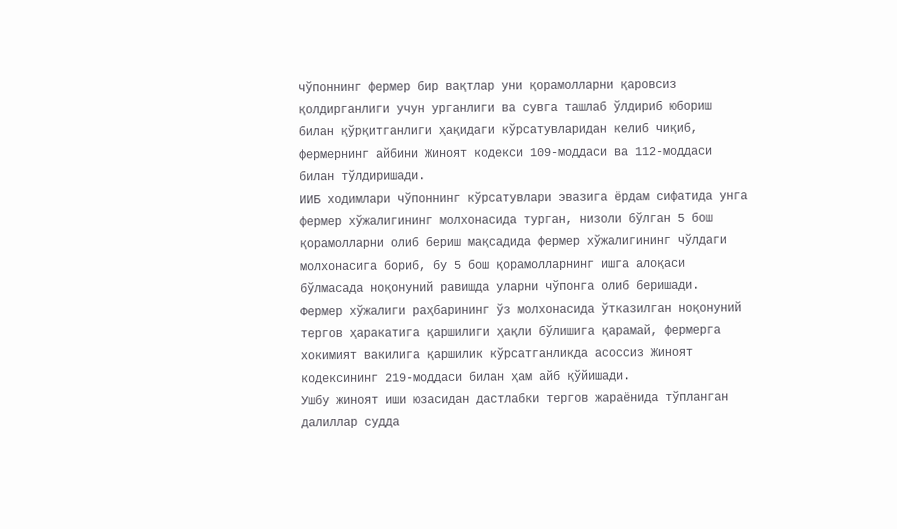чўпоннинг фермер бир вақтлар уни қорамолларни қаровсиз қолдирганлиги учун урганлиги ва сувга ташлаб ўлдириб юбориш билан қўрқитганлиги ҳақидаги кўрсатувларидан келиб чиқиб, фермернинг айбини Жиноят кодекси 109-моддаси ва 112-моддаси билан тўлдиришади.
ИИБ ходимлари чўпоннинг кўрсатувлари эвазига ёрдам сифатида унга фермер хўжалигининг молхонасида турган, низоли бўлган 5 бош қорамолларни олиб бериш мақсадида фермер хўжалигининг чўлдаги молхонасига бориб, бу 5 бош қорамолларнинг ишга алоқаси бўлмасада ноқонуний равишда уларни чўпонга олиб беришади.
Фермер хўжалиги раҳбарининг ўз молхонасида ўтказилган ноқонуний тергов ҳаракатига қаршилиги ҳақли бўлишига қарамай, фермерга хокимият вакилига қаршилик кўрсатганликда асоссиз Жиноят кодексининг 219-моддаси билан ҳам айб қўйишади.
Ушбу жиноят иши юзасидан дастлабки тергов жараёнида тўпланган далиллар судда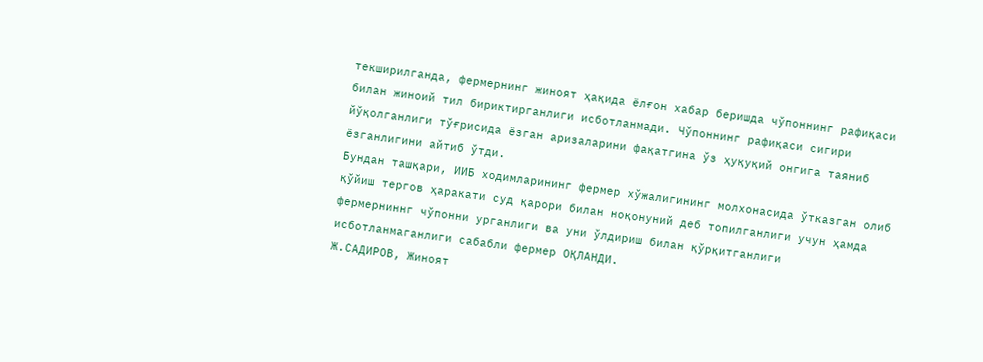текширилганда, фермернинг жиноят ҳақида ёлғон хабар беришда чўпоннинг рафиқаси билан жиноий тил бириктирганлиги исботланмади. Чўпоннинг рафиқаси сигири йўқолганлиги тўғрисида ёзган аризаларини фақатгина ўз ҳуқуқий онгига таяниб ёзганлигини айтиб ўтди.
Бундан ташқари, ИИБ ходимларининг фермер хўжалигининг молхонасида ўтказган олиб қўйиш тергов ҳаракати суд қарори билан ноқонуний деб топилганлиги учун ҳамда фермерниннг чўпонни урганлиги ва уни ўлдириш билан қўрқитганлиги исботланмаганлиги сабабли фермер ОҚЛАНДИ.
Ж.САДИРОВ, Жиноят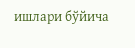ишлари бўйича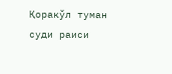Қоракўл туман суди раиси